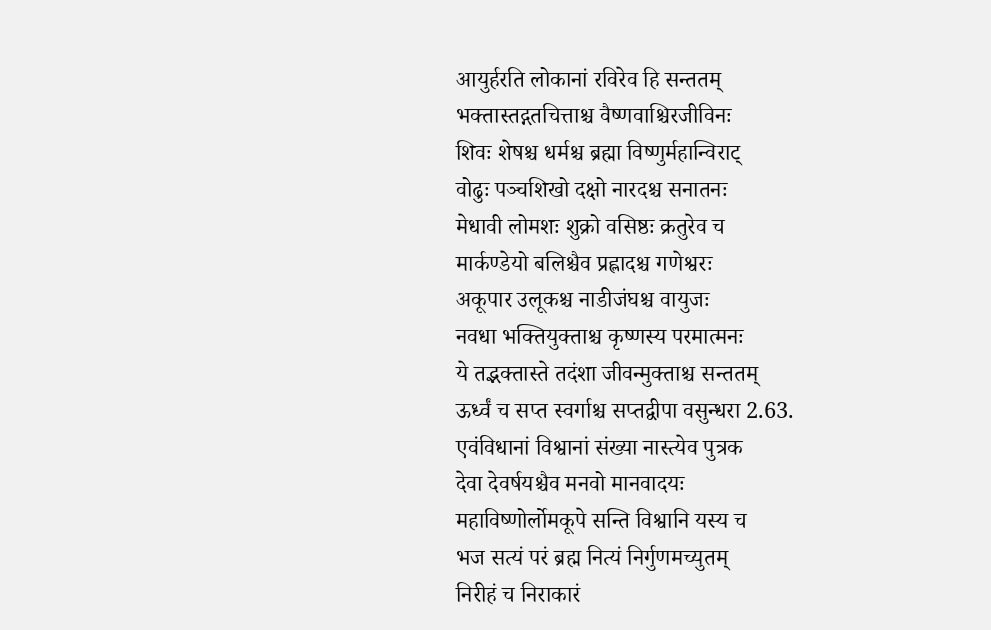आयुर्हरति लोकानां रविरेव हि सन्ततम्
भक्तास्तद्गतचित्ताश्च वैष्णवाश्चिरजीविनः
शिवः शेषश्च धर्मश्च ब्रह्मा विष्णुर्महान्विराट्
वोढुः पञ्चशिखो दक्षो नारदश्च सनातनः
मेधावी लोमशः शुक्रो वसिष्ठः क्रतुरेव च
मार्कण्डेयो बलिश्चैव प्रह्लादश्च गणेश्वरः
अकूपार उलूकश्च नाडीजंघश्च वायुजः
नवधा भक्तियुक्ताश्च कृष्णस्य परमात्मनः
ये तद्भक्तास्ते तदंशा जीवन्मुक्ताश्च सन्ततम्
ऊर्ध्वं च सप्त स्वर्गाश्च सप्तद्वीपा वसुन्धरा 2.63.
एवंविधानां विश्वानां संख्या नास्त्येव पुत्रक
देवा देवर्षयश्चैव मनवो मानवादयः
महाविष्णोर्लोमकूपे सन्ति विश्वानि यस्य च
भज सत्यं परं ब्रह्म नित्यं निर्गुणमच्युतम्
निरीहं च निराकारं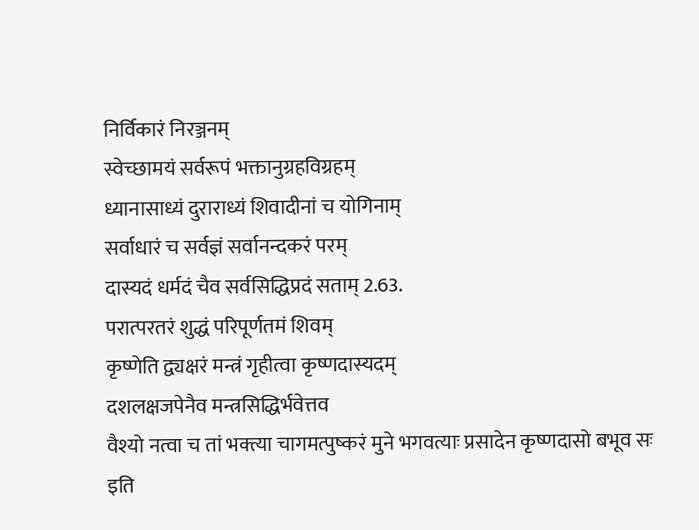निर्विकारं निरञ्जनम्
स्वेच्छामयं सर्वरूपं भक्तानुग्रहविग्रहम्
ध्यानासाध्यं दुराराध्यं शिवादीनां च योगिनाम्
सर्वाधारं च सर्वज्ञं सर्वानन्दकरं परम्
दास्यदं धर्मदं चैव सर्वसिद्धिप्रदं सताम् 2.63.
परात्परतरं शुद्धं परिपूर्णतमं शिवम्
कृष्णेति द्व्यक्षरं मन्त्रं गृहीत्वा कृष्णदास्यदम्
दशलक्षजपेनैव मन्त्रसिद्धिर्भवेत्तव
वैश्यो नत्वा च तां भक्त्या चागमत्पुष्करं मुने भगवत्याः प्रसादेन कृष्णदासो बभूव सः
इति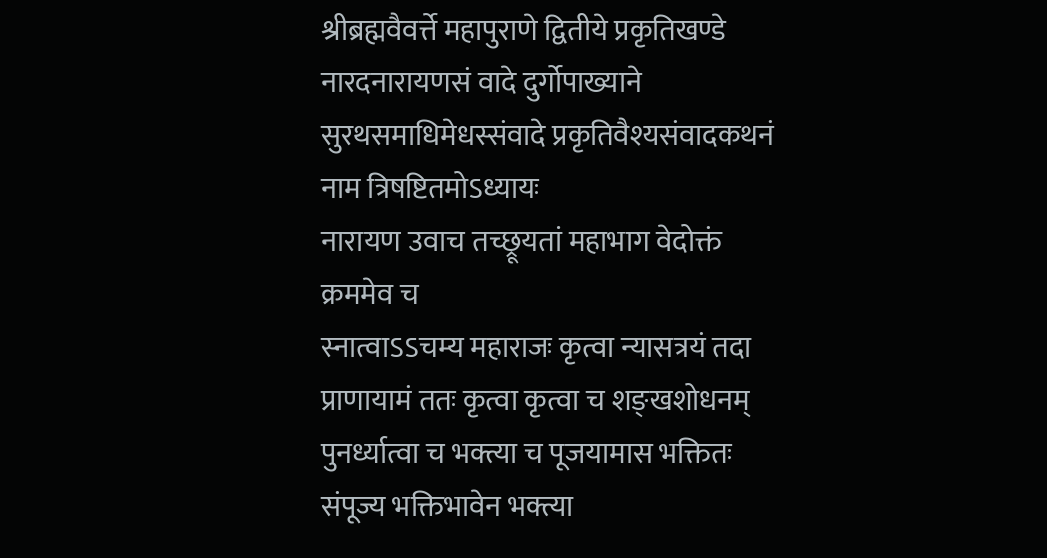श्रीब्रह्मवैवर्त्ते महापुराणे द्वितीये प्रकृतिखण्डे नारदनारायणसं वादे दुर्गोपाख्याने सुरथसमाधिमेधस्संवादे प्रकृतिवैश्यसंवादकथनं नाम त्रिषष्टितमोऽध्यायः
नारायण उवाच तच्छ्रूयतां महाभाग वेदोक्तं क्रममेव च
स्नात्वाऽऽचम्य महाराजः कृत्वा न्यासत्रयं तदा
प्राणायामं ततः कृत्वा कृत्वा च शङ्खशोधनम्
पुनर्ध्यात्वा च भक्त्या च पूजयामास भक्तितः
संपूज्य भक्तिभावेन भक्त्या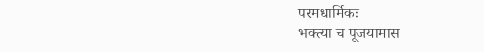परमधार्मिकः
भक्त्या च पूजयामास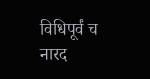विधिपूर्वं च नारद